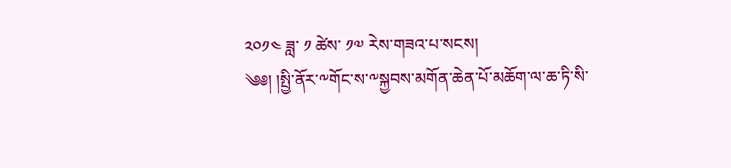༢༠༡༤ ཟླ་ ༡ ཚེས་ ༡༧ རེས་གཟའ་པ་སངས།
༄༅། །སྤྱི་ནོར་༸གོང་ས་༸སྐྱབས་མགོན་ཆེན་པོ་མཆོག་ལ་ཆ་ཏི་སི་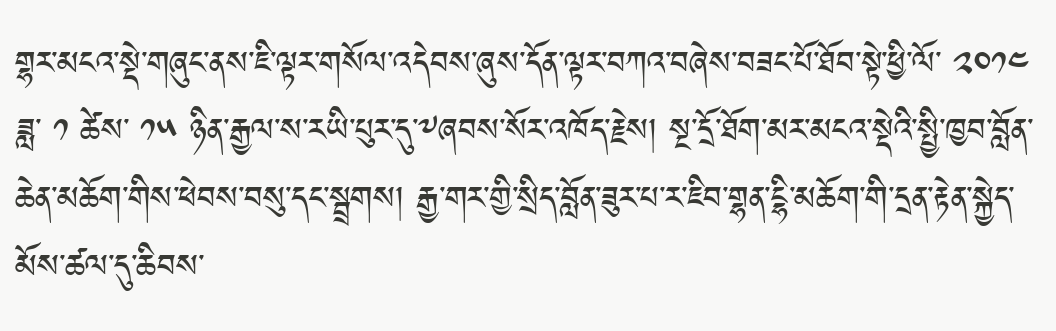གྷར་མངའ་སྡེ་གཞུང་ནས་ཇི་ལྟར་གསོལ་འདེབས་ཞུས་དོན་ལྟར་བཀའ་བཞེས་བཟང་པོ་ཐོབ་སྟེ་ཕྱི་ལོ་ ༢༠༡༤ ཟླ་ ༡ ཚེས་ ༡༥ ཉིན་རྒྱལ་ས་རཡི་པུར་དུ་༸ཞབས་སོར་འཁོད་རྗེས། སྔ་དྲོ་ཐོག་མར་མངའ་སྡེའི་སྤྱི་ཁྱབ་བློན་ཆེན་མཆོག་གིས་ཕེབས་བསུ་དང་སྦྲགས། རྒྱ་གར་གྱི་སྲིད་བློན་ཟུར་པ་ར་ཇིབ་གྷན་ངྷི་མཆོག་གི་དྲན་རྟེན་སྐྱེད་མོས་ཚལ་དུ་ཆིབས་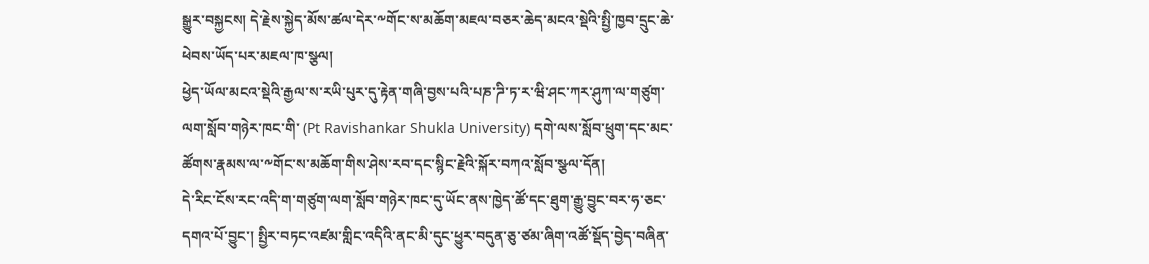སྒྱུར་བསྐྱངས། དེ་རྗེས་སྐྱེད་མོས་ཚལ་དེར་༸གོང་ས་མཆོག་མཇལ་བཅར་ཆེད་མངའ་སྡེའི་སྤྱི་ཁྱབ་དྲུང་ཆེ་ཕེབས་ཡོད་པར་མཇལ་ཁ་སྩལ།
ཕྱེད་ཡོལ་མངའ་སྡེའི་རྒྱལ་ས་རཡི་པུར་དུ་རྟེན་གཞི་བྱས་པའི་པཎ་ཌི་ཏ་ར་ཝི་ཤང་ཀར་ཤུཀ་ལ་གཙུག་ལག་སློབ་གཉེར་ཁང་གི་ (Pt Ravishankar Shukla University) དགེ་ལས་སློབ་ཕྲུག་དང་མང་ཚོགས་རྣམས་ལ་༸གོང་ས་མཆོག་གིས་ཤེས་རབ་དང་སྙིང་རྗེའི་སྐོར་བཀའ་སློབ་སྩལ་དོན།
དེ་རིང་ངོས་རང་འདི་ག་གཙུག་ལག་སློབ་གཉེར་ཁང་དུ་ཡོང་ནས་ཁྱེད་ཚོ་དང་ཐུག་རྒྱུ་བྱུང་བར་ཧ་ཅང་དགའ་པོ་བྱུང་། སྤྱིར་བཏང་འཛམ་གླིང་འདིའི་ནང་མི་དུང་ཕྱུར་བདུན་ཅུ་ཙམ་ཞིག་འཚོ་སྡོད་བྱེད་བཞིན་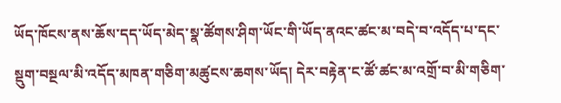ཡོད་ཁོངས་ནས་ཆོས་དད་ཡོད་མེད་སྣ་ཚོགས་ཤིག་ཡོང་གི་ཡོད་ནའང་ཚང་མ་བདེ་བ་འདོད་པ་དང་སྡུག་བསྔལ་མི་འདོད་མཁན་གཅིག་མཚུངས་ཆགས་ཡོད། དེར་བརྟེན་ང་ཚོ་ཚང་མ་འགྲོ་བ་མི་གཅིག་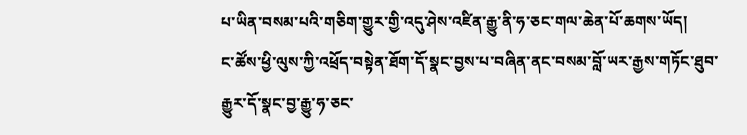པ་ཡིན་བསམ་པའི་གཅིག་གྱུར་གྱི་འདུ་ཤེས་འཛིན་རྒྱུ་ནི་ཧ་ཅང་གལ་ཆེན་པོ་ཆགས་ཡོད།
ང་ཚོས་ཕྱི་ལུས་ཀྱི་འཕྲོད་བསྟེན་ཐོག་དོ་སྣང་བྱས་པ་བཞིན་ནང་བསམ་བློ་ཡར་རྒྱས་གཏོང་ཐུབ་རྒྱུར་དོ་སྣང་བྱ་རྒྱུ་ཧ་ཅང་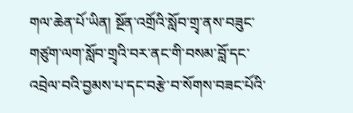གལ་ཆེན་པོ་ཡིན། སྔོན་འགྲོའི་སློབ་གྲྭ་ནས་བཟུང་གཙུག་ལག་སློབ་གྲྭའི་བར་ནང་གི་བསམ་བློ་དང་འབྲེལ་བའི་བྱམས་པ་དང་བརྩེ་བ་སོགས་བཟང་པོའི་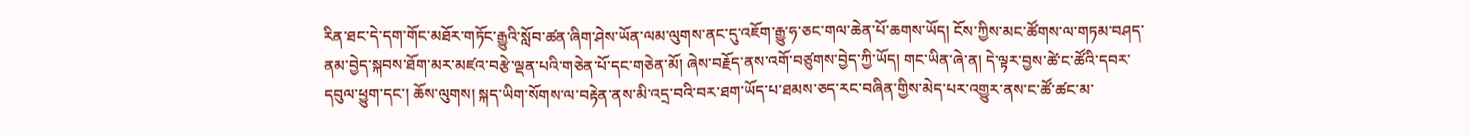རིན་ཐང་དེ་དག་གོང་མཐོར་གཏོང་རྒྱུའི་སློབ་ཚན་ཞིག་ཤེས་ཡོན་ལམ་ལུགས་ནང་དུ་འཇོག་རྒྱུ་ཧ་ཅང་གལ་ཆེན་པོ་ཆགས་ཡོད། ངོས་ཀྱིས་མང་ཚོགས་ལ་གཏམ་བཤད་ནམ་བྱེད་སྐབས་ཐོག་མར་མཛའ་བརྩེ་ལྡན་པའི་གཅེན་པོ་དང་གཅེན་མོ། ཞེས་བརྗོད་ནས་འགོ་བཙུགས་བྱེད་ཀྱི་ཡོད། གང་ཡིན་ཞེ་ན། དེ་ལྟར་བྱས་ཚེ་ང་ཚོའི་དབར་དབུལ་ཕྱུག་དང་། ཆོས་ལུགས། སྐད་ཡིག་སོགས་ལ་བརྟེན་ནས་མི་འདྲ་བའི་བར་ཐག་ཡོད་པ་ཐམས་ཅད་རང་བཞིན་གྱིས་མེད་པར་འགྱུར་ནས་ང་ཚོ་ཚང་མ་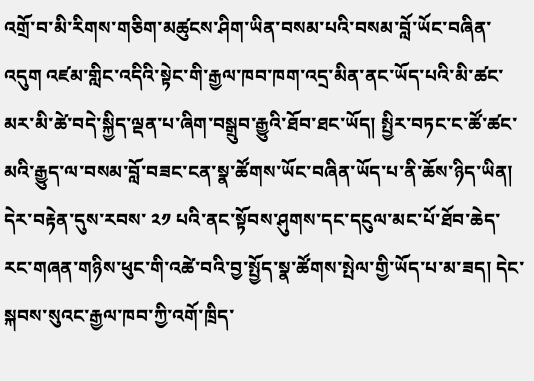འགྲོ་བ་མི་རིགས་གཅིག་མཚུངས་ཤིག་ཡིན་བསམ་པའི་བསམ་བློ་ཡོང་བཞིན་འདུག འཛམ་གླིང་འདིའི་སྟེང་གི་རྒྱལ་ཁབ་ཁག་འདྲ་མིན་ནང་ཡོད་པའི་མི་ཚང་མར་མི་ཚེ་བདེ་སྐྱིད་ལྡན་པ་ཞིག་བསྒྲུབ་རྒྱུའི་ཐོབ་ཐང་ཡོད། སྤྱིར་བཏང་ང་ཚོ་ཚང་མའི་རྒྱུད་ལ་བསམ་བློ་བཟང་ངན་སྣ་ཚོགས་ཡོང་བཞིན་ཡོད་པ་ནི་ཆོས་ཉིད་ཡིན།
དེར་བརྟེན་དུས་རབས་ ༢༡ པའི་ནང་སྟོབས་ཤུགས་དང་དངུལ་མང་པོ་ཐོབ་ཆེད་རང་གཞན་གཉིས་ཕུང་གི་འཚེ་བའི་བྱ་སྤྱོད་སྣ་ཚོགས་སྤེལ་གྱི་ཡོད་པ་མ་ཟད། དེང་སྐབས་སུའང་རྒྱལ་ཁབ་ཀྱི་འགོ་ཁྲིད་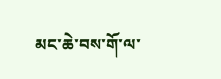མང་ཆེ་བས་གོ་ལ་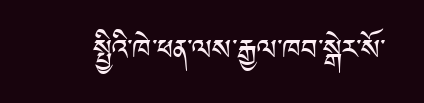སྤྱིའི་ཁེ་ཕན་ལས་རྒྱལ་ཁབ་སྒེར་སོ་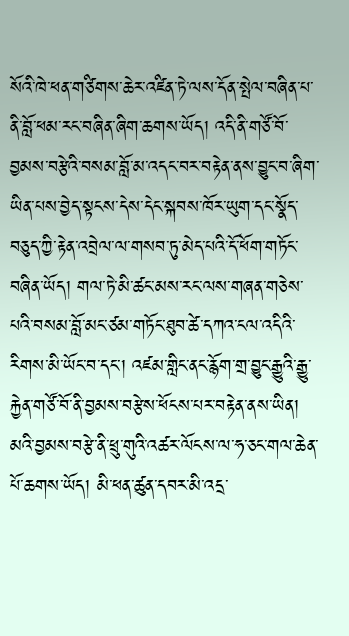སོའི་ཁེ་ཕན་གཙིགས་ཆེར་འཛིན་ཏེ་ལས་དོན་སྤེལ་བཞིན་པ་ནི་བློ་ཕམ་རང་བཞིན་ཞིག་ཆགས་ཡོད། འདི་ནི་གཙོ་བོ་བྱམས་བརྩེའི་བསམ་བློ་མ་འདང་བར་བརྟེན་ནས་བྱུང་བ་ཞིག་ཡིན་པས་བྱེད་སྟངས་དེས་དེང་སྐབས་ཁོར་ཡུག་དང་སྣོད་བཅུད་ཀྱི་རྟེན་འབྲེལ་ལ་གསབ་ཏུ་མེད་པའི་དོ་ཕོག་གཏོང་བཞིན་ཡོད། གལ་ཏེ་མི་ཚང་མས་རང་ལས་གཞན་གཅེས་པའི་བསམ་བློ་མང་ཙམ་གཏོང་ཐུབ་ཚེ་དཀའ་ངལ་འདིའི་རིགས་མི་ཡོང་བ་དང་། འཛམ་གླིང་ནང་རྙོག་གྲ་བྱུང་རྒྱུའི་རྒྱུ་རྐྱེན་གཙོ་བོ་ནི་བྱམས་བརྩེས་ཕོངས་པར་བརྟེན་ནས་ཡིན།
མའི་བྱམས་བརྩེ་ནི་ཕྲུ་གུའི་འཚར་ལོངས་ལ་ཧ་ཅང་གལ་ཆེན་པོ་ཆགས་ཡོད། མི་ཕན་ཚུན་དབར་མི་འདྲ་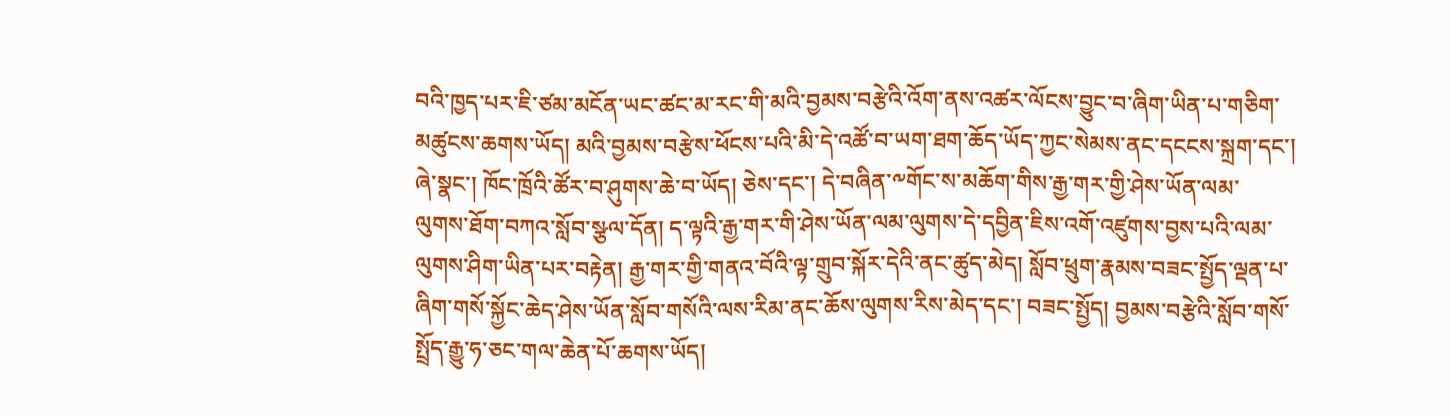བའི་ཁྱད་པར་ཇི་ཙམ་མངོན་ཡང་ཚང་མ་རང་གི་མའི་བྱམས་བརྩེའི་འོག་ནས་འཚར་ལོངས་བྱུང་བ་ཞིག་ཡིན་པ་གཅིག་མཚུངས་ཆགས་ཡོད། མའི་བྱམས་བརྩེས་ཕོངས་པའི་མི་དེ་འཚོ་བ་ཡག་ཐག་ཆོད་ཡོད་ཀྱང་སེམས་ནང་དངངས་སྐྲག་དང་། ཞེ་སྣང་། ཁོང་ཁྲོའི་ཚོར་བ་ཤུགས་ཆེ་བ་ཡོད། ཅེས་དང་། དེ་བཞིན་༸གོང་ས་མཆོག་གིས་རྒྱ་གར་གྱི་ཤེས་ཡོན་ལམ་ལུགས་ཐོག་བཀའ་སློབ་སྩལ་དོན། ད་ལྟའི་རྒྱ་གར་གི་ཤེས་ཡོན་ལམ་ལུགས་དེ་དབྱིན་ཇིས་འགོ་འཛུགས་བྱས་པའི་ལམ་ལུགས་ཤིག་ཡིན་པར་བརྟེན། རྒྱ་གར་གྱི་གནའ་བོའི་ལྟ་གྲུབ་སྐོར་དེའི་ནང་ཚུད་མེད། སློབ་ཕྲུག་རྣམས་བཟང་སྤྱོད་ལྡན་པ་ཞིག་གསོ་སྐྱོང་ཆེད་ཤེས་ཡོན་སློབ་གསོའི་ལས་རིམ་ནང་ཆོས་ལུགས་རིས་མེད་དང་། བཟང་སྤྱོད། བྱམས་བརྩེའི་སློབ་གསོ་སྤྲོད་རྒྱུ་ཧ་ཅང་གལ་ཆེན་པོ་ཆགས་ཡོད།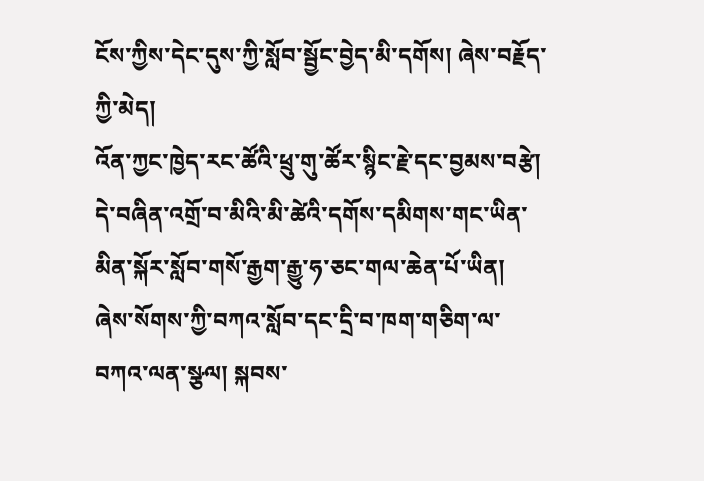ངོས་ཀྱིས་དེང་དུས་ཀྱི་སློབ་སྦྱོང་བྱེད་མི་དགོས། ཞེས་བརྗོད་ཀྱི་མེད།
འོན་ཀྱང་ཁྱེད་རང་ཚོའི་ཕྲུ་གུ་ཚོར་སྙིང་རྗེ་དང་བྱམས་བརྩེ། དེ་བཞིན་འགྲོ་བ་མིའི་མི་ཚེའི་དགོས་དམིགས་གང་ཡིན་མིན་སྐོར་སློབ་གསོ་རྒྱག་རྒྱུ་ཧ་ཅང་གལ་ཆེན་པོ་ཡིན། ཞེས་སོགས་ཀྱི་བཀའ་སློབ་དང་དྲི་བ་ཁག་གཅིག་ལ་བཀའ་ལན་སྩལ། སྐབས་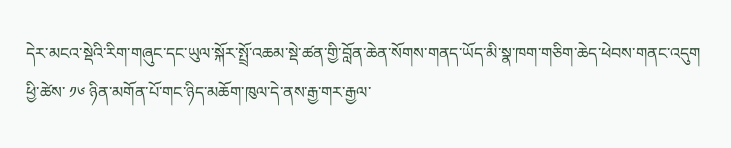དེར་མངའ་སྡེའི་རིག་གཞུང་དང་ཡུལ་སྐོར་སྤྲོ་འཆམ་སྡེ་ཚན་གྱི་བློན་ཆེན་སོགས་གནད་ཡོད་མི་སྣ་ཁག་གཅིག་ཆེད་ཕེབས་གནང་འདུག ཕྱི་ཚེས་ ༡༦ ཉིན་མགོན་པོ་གང་ཉིད་མཆོག་ཁུལ་དེ་ནས་རྒྱ་གར་རྒྱལ་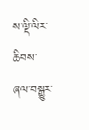ས་ལྡི་ལིར་ཆིབས་ཞལ་བསྒྱུར་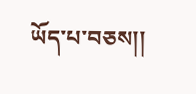ཡོད་པ་བཅས།།